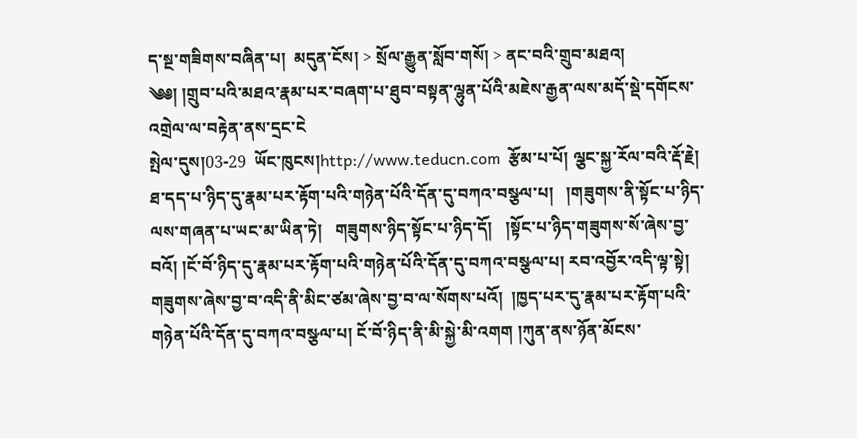ད་སྔ་གཟིགས་བཞིན་པ།  མདུན་ངོས། > སྲོལ་རྒྱུན་སློབ་གསོ། > ནང་བའི་གྲུབ་མཐའ།
༄༅། །གྲུབ་པའི་མཐའ་རྣམ་པར་བཞག་པ་ཐུབ་བསྟན་ལྷུན་པོའི་མཇེས་རྒྱན་ལས་མདོ་སྡེ་དགོངས་འགྲེལ་ལ་བརྟེན་ནས་དྲང་ངེ
སྤེལ་དུས།03-29  ཡོང་ཁུངས།http://www.teducn.com  རྩོམ་པ་པོ། ལྕང་སྐྱ་རོལ་བའི་རྡོ་རྗེ།
ཐ་དད་པ་ཉིད་དུ་རྣམ་པར་རྟོག་པའི་གཉེན་པོའི་དོན་དུ་བཀའ་བསྩལ་པ།   །གཟུགས་ནི་སྟོང་པ་ཉིད་ལས་གཞན་པ་ཡང་མ་ཡིན་ཏེ།   གཟུགས་ཉིད་སྟོང་པ་ཉིད་དོ།   །སྟོང་པ་ཉིད་གཟུགས་སོ་ཞེས་བྱ་བའོ། །ངོ་བོ་ཉིད་དུ་རྣམ་པར་རྟོག་པའི་གཉེན་པོའི་དོན་དུ་བཀའ་བསྩལ་པ། རབ་འབྱོར་འདི་ལྟ་སྟེ། གཟུགས་ཞེས་བྱ་བ་འདི་ནི་མིང་ཙམ་ཞེས་བྱ་བ་ལ་སོགས་པའོ།  །ཁྱད་པར་དུ་རྣམ་པར་རྟོག་པའི་གཉེན་པོའི་དོན་དུ་བཀའ་བསྩལ་པ། ངོ་བོ་ཉིད་ནི་མི་སྐྱེ་མི་འགག །ཀུན་ནས་ཉོན་མོངས་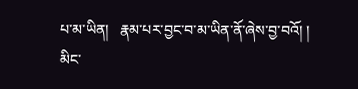པ་མ་ཡིན།   རྣམ་པར་བྱང་བ་མ་ཡིན་ནོ་ཞེས་བྱ་བའོ། །
མིང་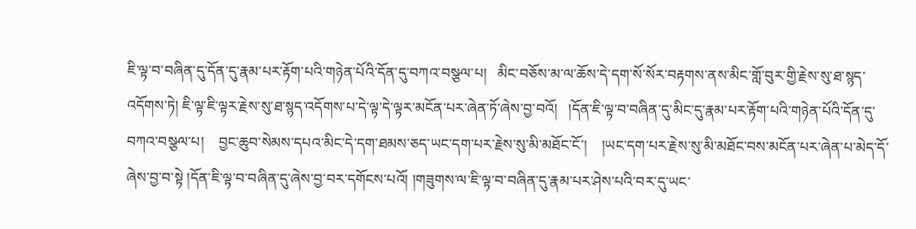ཇི་ལྟ་བ་བཞིན་དུ་དོན་དུ་རྣམ་པར་རྟོག་པའི་གཉེན་པོའི་དོན་དུ་བཀའ་བསྩལ་པ།   མིང་བཅོས་མ་ལ་ཆོས་དེ་དག་སོ་སོར་བརྟགས་ནས་མིང་གློ་བུར་གྱི་རྗེས་སུ་ཐ་སྙད་འདོགས་ཏེ། ཇི་ལྟ་ཇི་ལྟར་རྗེས་སུ་ཐ་སྙད་འདོགས་པ་དེ་ལྟ་དེ་ལྟར་མངོན་པར་ཞེན་ཏོ་ཞེས་བྱ་བའོ།   །དོན་ཇི་ལྟ་བ་བཞིན་དུ་མིང་དུ་རྣམ་པར་རྟོག་པའི་གཉེན་པོའི་དོན་དུ་བཀའ་བསྩལ་པ།    བྱང་ཆུབ་སེམས་དཔའ་མིང་དེ་དག་ཐམས་ཅད་ཡང་དག་པར་རྗེས་སུ་མི་མཐོང་ངོ་།    །ཡང་དག་པར་རྗེས་སུ་མི་མཐོང་བས་མངོན་པར་ཞེན་པ་མེད་དོ་ཞེས་བྱ་བ་སྟེ །དོན་ཇི་ལྟ་བ་བཞིན་དུ་ཞེས་བྱ་བར་དགོངས་པའོ། །གཟུགས་ལ་ཇི་ལྟ་བ་བཞིན་དུ་རྣམ་པར་ཤེས་པའི་བར་དུ་ཡང་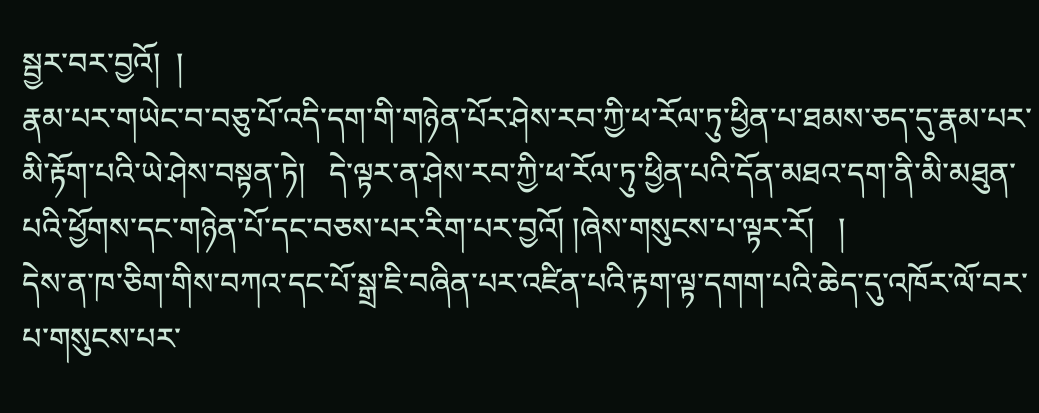སྦྱར་བར་བྱའོ།  །
རྣམ་པར་གཡེང་བ་བཅུ་པོ་འདི་དག་གི་གཉེན་པོར་ཤེས་རབ་ཀྱི་ཕ་རོལ་ཏུ་ཕྱིན་པ་ཐམས་ཅད་དུ་རྣམ་པར་མི་རྟོག་པའི་ཡེ་ཤེས་བསྟན་ཏེ།   དེ་ལྟར་ན་ཤེས་རབ་ཀྱི་ཕ་རོལ་ཏུ་ཕྱིན་པའི་དོན་མཐའ་དག་ནི་མི་མཐུན་པའི་ཕྱོགས་དང་གཉེན་པོ་དང་བཅས་པར་རིག་པར་བྱའོ། །ཞེས་གསུངས་པ་ལྟར་རོ།   །
དེས་ན་ཁ་ཅིག་གིས་བཀའ་དང་པོ་སྒྲ་ཇི་བཞིན་པར་འཛིན་པའི་རྟག་ལྟ་དགག་པའི་ཆེད་དུ་འཁོར་ལོ་བར་པ་གསུངས་པར་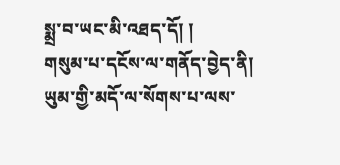སྨྲ་བ་ཡང་མི་འཐད་དོ། །
གསུམ་པ་དངོས་ལ་གནོད་བྱེད་ནི།    ཡུམ་གྱི་མདོ་ལ་སོགས་པ་ལས་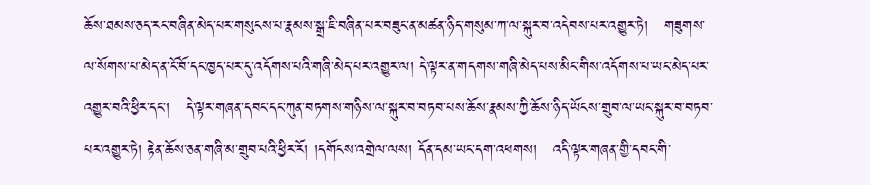ཆོས་ཐམས་ཅད་རང་བཞིན་མེད་པར་གསུངས་པ་རྣམས་སྒྲ་ཇི་བཞིན་པར་བཟུང་ན་མཚན་ཉིད་གསུམ་ཀ་ལ་སྐུར་བ་འདེབས་པར་འགྱུར་ཏེ།   གཟུགས་ལ་སོགས་པ་མེད་ན་ངོ་བོ་དང་ཁྱད་པར་དུ་འདོགས་པའི་གཞི་མེད་པར་འགྱུར་ལ། དེ་ལྟར་ན་གདགས་གཞི་མེད་པས་མིང་གིས་འདོགས་པ་ཡང་མེད་པར་འགྱུར་བའི་ཕྱིར་དང་།   དེ་ལྟར་གཞན་དབང་དང་ཀུན་བཏགས་གཉིས་ལ་སྐུར་བ་བཏབ་པས་ཆོས་རྣམས་ཀྱི་ཆོས་ཉིད་ཡོངས་གྲུབ་ལ་ཡང་སྐུར་བ་བཏབ་པར་འགྱུར་ཏེ། རྟེན་ཆོས་ཅན་གཞི་མ་གྲུབ་པའི་ཕྱིར་རོ། །དགོངས་འགྲེལ་ལས། དོན་དམ་ཡང་དག་འཕགས།   འདི་ལྟར་གཞན་གྱི་དབང་གི་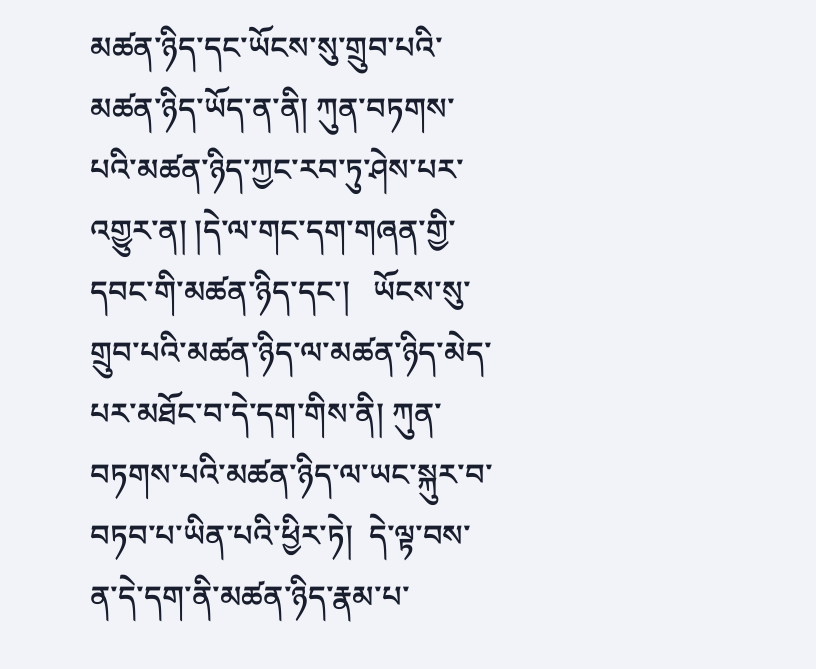མཚན་ཉིད་དང་ཡོངས་སུ་གྲུབ་པའི་མཚན་ཉིད་ཡོད་ན་ནི། ཀུན་བཏགས་པའི་མཚན་ཉིད་ཀྱང་རབ་ཏུ་ཤེས་པར་འགྱུར་ན། །དེ་ལ་གང་དག་གཞན་གྱི་དབང་གི་མཚན་ཉིད་དང་།   ཡོངས་སུ་གྲུབ་པའི་མཚན་ཉིད་ལ་མཚན་ཉིད་མེད་པར་མཐོང་བ་དེ་དག་གིས་ནི། ཀུན་བཏགས་པའི་མཚན་ཉིད་ལ་ཡང་སྐུར་བ་བཏབ་པ་ཡིན་པའི་ཕྱིར་ཏེ།  དེ་ལྟ་བས་ན་དེ་དག་ནི་མཚན་ཉིད་རྣམ་པ་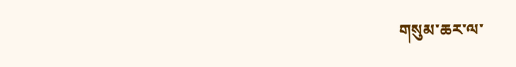གསུམ་ཆར་ལ་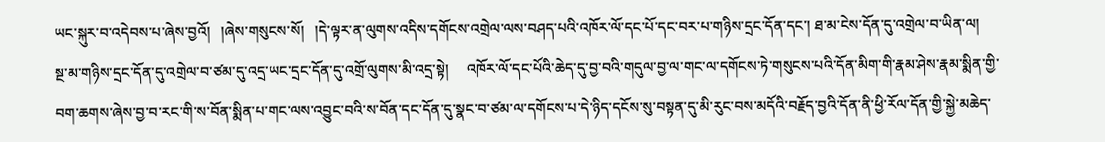ཡང་སྐུར་བ་འདེབས་པ་ཞེས་བྱའོ།   །ཞེས་གསུངས་སོ།   །དེ་ལྟར་ན་ལུགས་འདིས་དགོངས་འགྲེལ་ལས་བཤད་པའི་འཁོར་ལོ་དང་པོ་དང་བར་པ་གཉིས་དྲང་དོན་དང་། ཐ་མ་ངེས་དོན་དུ་འགྲེལ་བ་ཡིན་ལ།   སྔ་མ་གཉིས་དྲང་དོན་དུ་འགྲེལ་བ་ཙམ་དུ་འདྲ་ཡང་དྲང་དོན་དུ་འགྲོ་ལུགས་མི་འདྲ་སྟེ།     འཁོར་ལོ་དང་པོའི་ཆེད་དུ་བྱ་བའི་གདུལ་བྱ་ལ་གང་ལ་དགོངས་ཏེ་གསུངས་པའི་དོན་མིག་གི་རྣམ་ཤེས་རྣམ་སྨིན་གྱི་བག་ཆགས་ཞེས་བྱ་བ་རང་གི་ས་བོན་སྨིན་པ་གང་ལས་འབྱུང་བའི་ས་བོན་དང་དོན་དུ་སྣང་བ་ཙམ་ལ་དགོངས་པ་དེ་ཉིད་དངོས་སུ་བསྟན་དུ་མི་རུང་བས་མདོའི་བརྗོད་བྱའི་དོན་ནི་ཕྱི་རོལ་དོན་གྱི་སྐྱེ་མཆེད་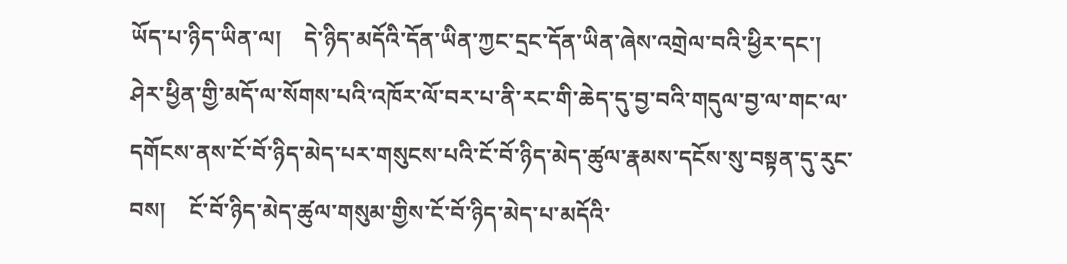ཡོད་པ་ཉིད་ཡིན་ལ།    དེ་ཉིད་མདོའི་དོན་ཡིན་ཀྱང་དྲང་དོན་ཡིན་ཞེས་འགྲེལ་བའི་ཕྱིར་དང་། ཤེར་ཕྱིན་གྱི་མདོ་ལ་སོགས་པའི་འཁོར་ལོ་བར་པ་ནི་རང་གི་ཆེད་དུ་བྱ་བའི་གདུལ་བྱ་ལ་གང་ལ་དགོངས་ནས་ངོ་བོ་ཉིད་མེད་པར་གསུངས་པའི་ངོ་བོ་ཉིད་མེད་ཚུལ་རྣམས་དངོས་སུ་བསྟན་དུ་རུང་བས།    ངོ་བོ་ཉིད་མེད་ཚུལ་གསུམ་གྱིས་ངོ་བོ་ཉིད་མེད་པ་མདོའི་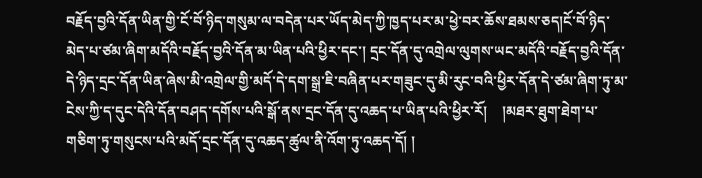བརྗོད་བྱའི་དོན་ཡིན་གྱི་ངོ་བོ་ཉིད་གསུམ་ལ་བདེན་པར་ཡོད་མེད་ཀྱི་ཁྱད་པར་མ་ཕྱེ་བར་ཆོས་ཐམས་ཅད།ངོ་བོ་ཉིད་མེད་པ་ཙམ་ཞིག་མདོའི་བརྗོད་བྱའི་དོན་མ་ཡིན་པའི་ཕྱིར་དང་། དྲང་དོན་དུ་འགྲེལ་ལུགས་ཡང་མདོའི་བརྗོད་བྱའི་དོན་དེ་ཉིད་དྲང་དོན་ཡིན་ཞེས་མི་འགྲེལ་གྱི་མདོ་དེ་དག་སྒྲ་ཇི་བཞིན་པར་གཟུང་དུ་མི་རུང་བའི་ཕྱིར་དོན་དེ་ཙམ་ཞིག་ཏུ་མ་ངེས་ཀྱི་ད་དུང་དེའི་དོན་བཤད་དགོས་པའི་སྒོ་ནས་དྲང་དོན་དུ་འཆད་པ་ཡིན་པའི་ཕྱིར་རོ།    །མཐར་ཐུག་ཐེག་པ་གཅིག་ཏུ་གསུངས་པའི་མདོ་དྲང་དོན་དུ་འཆད་ཚུལ་ནི་འོག་ཏུ་འཆད་དོ། །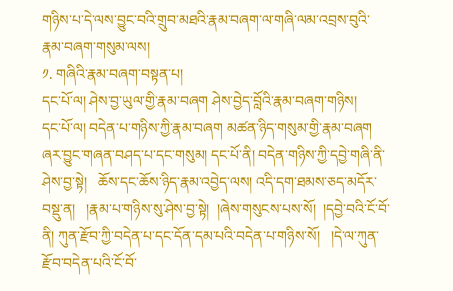གཉིས་པ་དེ་ལས་བྱུང་བའི་གྲུབ་མཐའི་རྣམ་བཞག་ལ་གཞི་ལམ་འབྲས་བུའི་རྣམ་བཞག་གསུམ་ལས།
༡. གཞིའི་རྣམ་བཞག་བསྟན་པ།
དང་པོ་ལ། ཤེས་བྱ་ཡུལ་གྱི་རྣམ་བཞག ཤེས་བྱེད་བློའི་རྣམ་བཞག་གཉིས།    དང་པོ་ལ། བདེན་པ་གཉིས་ཀྱི་རྣམ་བཞག མཚན་ཉིད་གསུམ་གྱི་རྣམ་བཞག   ཞར་བྱུང་གཞན་བཤད་པ་དང་གསུམ། དང་པོ་ནི། བདེན་གཉིས་ཀྱི་དབྱེ་གཞི་ནི་ཤེས་བྱ་སྟེ།   ཆོས་དང་ཆོས་ཉིད་རྣམ་འབྱེད་ལས། འདི་དག་ཐམས་ཅད་མདོར་བསྡུ་ན།   །རྣམ་པ་གཉིས་སུ་ཤེས་བྱ་སྟེ།  །ཞེས་གསུངས་པས་སོ།  །དབྱེ་བའི་ངོ་བོ་ནི། ཀུན་རྫོབ་ཀྱི་བདེན་པ་དང་དོན་དམ་པའི་བདེན་པ་གཉིས་སོ།   །དེ་ལ་ཀུན་རྫོབ་བདེན་པའི་ངོ་བོ་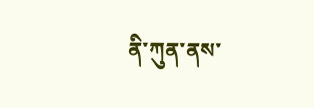ནི་ཀུན་ནས་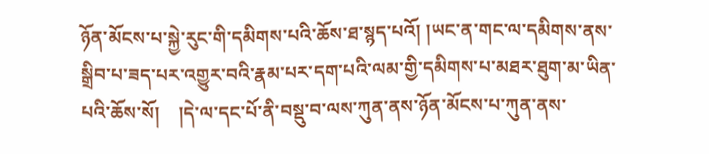ཉོན་མོངས་པ་སྐྱེ་རུང་གི་དམིགས་པའི་ཆོས་ཐ་སྙད་པའོ། །ཡང་ན་གང་ལ་དམིགས་ནས་སྒྲིབ་པ་ཟད་པར་འགྱུར་བའི་རྣམ་པར་དག་པའི་ལམ་གྱི་དམིགས་པ་མཐར་ཐུག་མ་ཡིན་པའི་ཆོས་སོ།    །དེ་ལ་དང་པོ་ནི་བསྡུ་བ་ལས་ཀུན་ནས་ཉོན་མོངས་པ་ཀུན་ནས་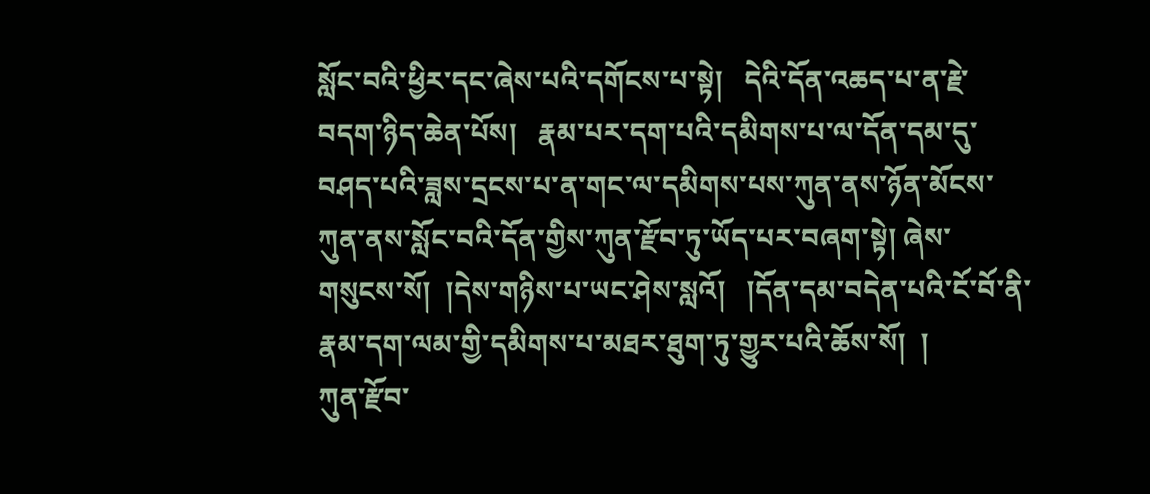སློང་བའི་ཕྱིར་དང་ཞེས་པའི་དགོངས་པ་སྟེ།   དེའི་དོན་འཆད་པ་ན་རྗེ་བདག་ཉིད་ཆེན་པོས།   རྣམ་པར་དག་པའི་དམིགས་པ་ལ་དོན་དམ་དུ་བཤད་པའི་ཟླས་དྲངས་པ་ན་གང་ལ་དམིགས་པས་ཀུན་ནས་ཉོན་མོངས་ཀུན་ནས་སློང་བའི་དོན་གྱིས་ཀུན་རྫོབ་ཏུ་ཡོད་པར་བཞག་སྟེ། ཞེས་གསུངས་སོ།  །དེས་གཉིས་པ་ཡང་ཤེས་སླའོ།   །དོན་དམ་བདེན་པའི་ངོ་བོ་ནི་རྣམ་དག་ལམ་གྱི་དམིགས་པ་མཐར་ཐུག་ཏུ་གྱུར་པའི་ཆོས་སོ།  །
ཀུན་རྫོབ་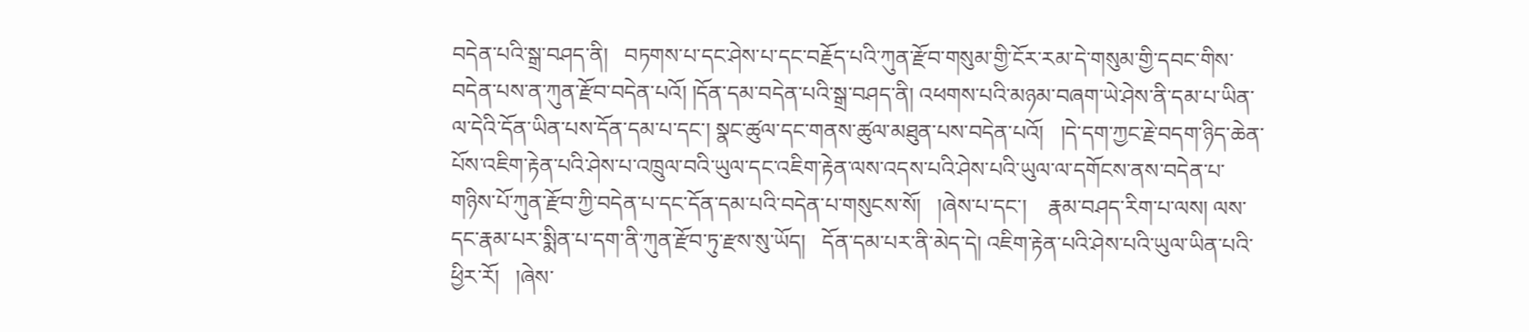བདེན་པའི་སྒྲ་བཤད་ནི།   བཏགས་པ་དང་ཤེས་པ་དང་བརྗོད་པའི་ཀུན་རྫོབ་གསུམ་གྱི་ངོར་རམ་དེ་གསུམ་གྱི་དབང་གིས་བདེན་པས་ན་ཀུན་རྫོབ་བདེན་པའོ། །དོན་དམ་བདེན་པའི་སྒྲ་བཤད་ནི། འཕགས་པའི་མཉམ་བཞག་ཡེ་ཤེས་ནི་དམ་པ་ཡིན་ལ་དེའི་དོན་ཡིན་པས་དོན་དམ་པ་དང་། སྣང་ཚུལ་དང་གནས་ཚུལ་མཐུན་པས་བདེན་པའོ།   །དེ་དག་ཀྱང་རྗེ་བདག་ཉིད་ཆེན་པོས་འཇིག་རྟེན་པའི་ཤེས་པ་འཁྲུལ་བའི་ཡུལ་དང་འཇིག་རྟེན་ལས་འདས་པའི་ཤེས་པའི་ཡུལ་ལ་དགོངས་ནས་བདེན་པ་གཉིས་པོ་ཀུན་རྫོབ་ཀྱི་བདེན་པ་དང་དོན་དམ་པའི་བདེན་པ་གསུངས་སོ།   །ཞེས་པ་དང་།    རྣམ་བཤད་རིག་པ་ལས། ལས་དང་རྣམ་པར་སྨིན་པ་དག་ནི་ཀུན་རྫོབ་ཏུ་རྫས་སུ་ཡོད།   དོན་དམ་པར་ནི་མེད་དེ། འཇིག་རྟེན་པའི་ཤེས་པའི་ཡུལ་ཡིན་པའི་ཕྱིར་རོ།   །ཞེས་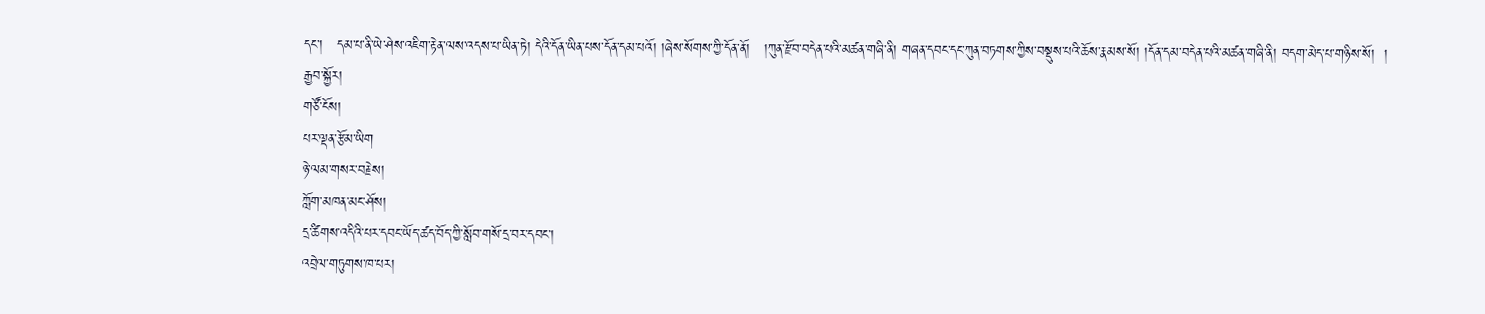དང་།   དམ་པ་ནི་ཡེ་ཤེས་འཇིག་རྟེན་ལས་འདས་པ་ཡིན་ཏེ། དེའི་དོན་ཡིན་པས་དོན་དམ་པའོ། །ཞེས་སོགས་ཀྱི་དོན་ནོ།   །ཀུན་རྫོབ་བདེན་པའི་མཚན་གཞི་ནི། གཞན་དབང་དང་ཀུན་བཏགས་ཀྱིས་བསྡུས་པའི་ཆོས་རྣམས་སོ། །དོན་དམ་བདེན་པའི་མཚན་གཞི་ནི། བདག་མེད་པ་གཉིས་སོ།  །
རྒྱབ་སྐྱོར།
གཙོ་ངོས།
པར་ལྡན་རྩོམ་ཡིག
ཉེ་ལམ་གསར་བརྗེས།
ཀློག་མཁན་མང་ཤོས།
དྲ་ཚིགས་འདིའི་པར་དབང་ཡོད་ཚད་བོད་ཀྱི་སློབ་གསོ་དྲ་བར་དབང་།
འབྲེལ་གཏུགས་ཁ་པར།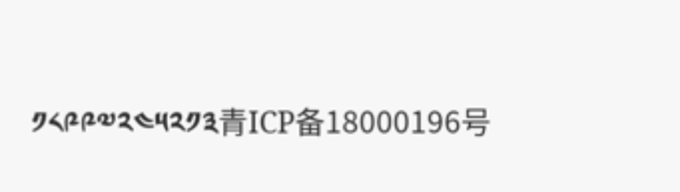༡༨༩༩༧༢༤༥༢༡༣青ICP备18000196号